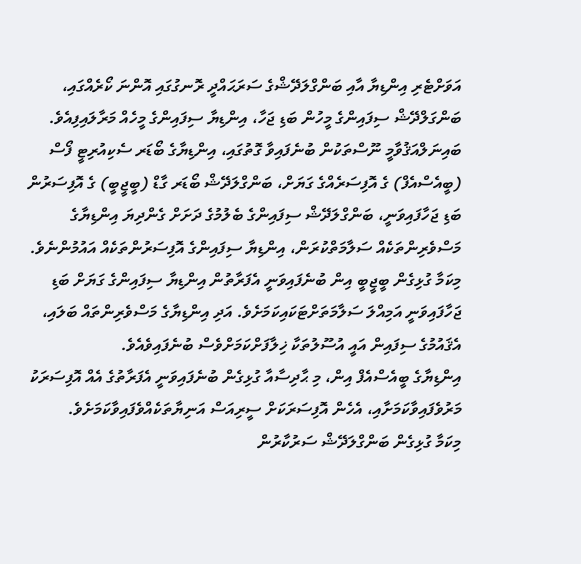އަވަށްޓެރި އިންޑިޔާ އާއި ބަންގްލަދޭޝްގެ ސަރަޙައްދީ ރޮނގުގައި އޮންނަ ކޯރެއްގައި، ބަންގަލްދޭޝް ސިފައިންގެ މީހުން ބަޑި ޖަހާ، އިންޑިޔާ ސިފައިންގެ މީހެއް މަރާލައިފިއެވެ.
ބައިނަލްއަޤުވާމީ ނޫސްތަކުން ބުނެފައިވާ ގޮތުގައި، އިންޑިޔާގެ ބޯޑަރ ސެކިއުރިޓީ ފޯސް (ބީއެސްއެފް) ގެ އޮފިސަރެއްގެ ގަޔަށް، ބަންގްލަދޭޝް ބޯޑަރ ގާޑް (ބީޖީބީ) ގެ އޮފިސަރުން ބަޑި ޖަހާފައިވަނީ، ބަންގްލަދޭޝް ސިފައިންގެ ބެލުމުގެ ދަށަށް ގެންދިޔަ އިންޑިޔާގެ މަސްވެރިންތަކެއް ސަލާމަތްކުރަން، އިންޑިޔާ ސިފައިންގެ އޮފިސަރުންތަކެއް އައުމުންނެވެ.
މިކަމާ ގުޅިގެން ބީޖީބީ އިން ބުނެފައިވަނީ އެފަރާތުން އިންޑިޔާ ސިފައިންގެ ގަޔަށް ބަޑި ޖަހާފައިވަނީ އަމިއްލަ ސަލާމަތަށްޓަކައިކަމަށެވެ. އަދި އިންޑިޔާގެ މަސްވެރިންތައް ބަލައި، އެޤައުމުގެ ސިފައިން އައީ އުސޫލުތަކާ ޚިލާފަށްކަމަށްވެސް ބުނެފައިވެއެވެ.
އިންޑިޔާގެ ބީއެސްއެފް އިން، މި ޙާދިސާއާ ގުޅިގެން ބުނެފައިވަނީ އެފަރާތުގެ އެއް އޮފިސަރަކު މަރުވެފައިވާކަމަށާއި، އެހެން އޮފިސަރަކަށް ސީރިއަސް އަނިޔާތަކެއްވެފައިވާކަމަށެވެ.
މިކަމާ ގުޅިގެން ބަންގްލަދޭޝް ސަރުކާރުން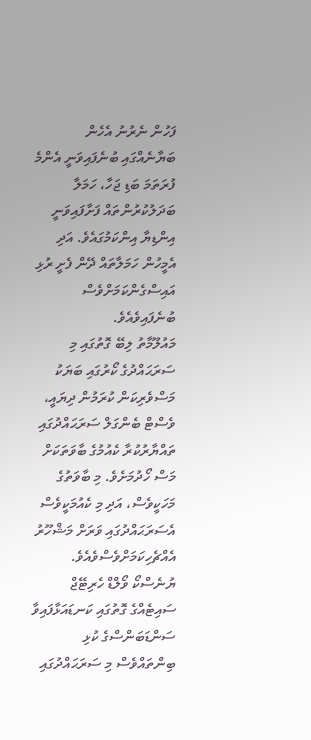ފަހުން ނެރުނު އެހެން ބަޔާނެއްގައި ބުނެފައިވަނީ އެންމެ ފުރަތަމަ ބަޑި ޖަހާ، ހަމަލާ ބަދަލުކުރުންތައް ފަށާފައިވަނީ އިންޑިޔާ އިންކަމުގައެވެ. އަދި އެމީހުން ހަމަލާތައް ދޭން ފެށީ ރުޅި އައިސްގެންކަމަށްވެސް ބުނެފައިވެއެވެ.
މައުލޫމާތު ލިބޭ ގޮތުގައި މި ސަރަޙައްދުގެ ކޯރުގައި ބަޔަކު މަސްވެރިކަން ކުރަމުން ދިޔައީ، ވެސްޓް ބެންގަލް ސަރަޙައްދުގައި ތައްޔާރުކުރާ ކެއުމުގެ ބާވަތަކަށް މަސް ހޯދުމަށެވެ. މި ބާވަތުގެ މަހަކީވެސް، އަދި މި ކެއުމަކީވެސް އެސަރަޙައްދުގައި ވަރަށް މަޝްހޫރު އެއްޗެހިކަމަށްވެސްވެއެވެ.
ޔުނެސްކޯ ވޯލްޑް ހެރިޓޭޖް ސައިޓެއްގެ ގޮތުގައި ކަނޑައަޅާފައިވާ ސަންޑަބަންސްގެ ކުޅި ބިންތައްވެސް މި ސަރަޙައްދުގައި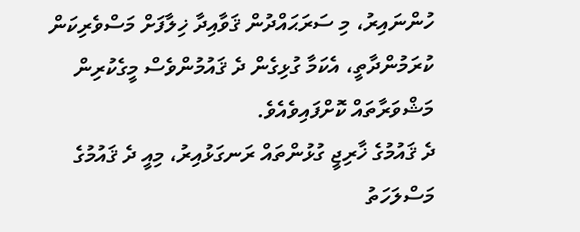ހުންނައިރު، މި ސަރަޙައްދުން ޤަވާއިދާ ޚިލާފަށް މަސްވެރިކަން ކުރަމުންދާތީ، އެކަމާ ގުޅިގެން ދެ ޤައުމުންވެސް މީގެކުރިން މަޝްވަރާތައް ކޮށްފައިވެއެވެ.
ދެ ޤައުމުގެ ޚާރިޖީ ގުޅުންތައް ރަނގަޅުއިރު، މިއީ ދެ ޤައުމުގެ މަސްލަހަތު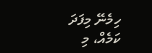ހިމެނޭ މިފަދަ ކަމެއް، މި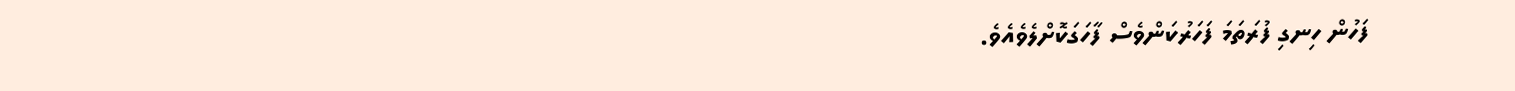ފަހުން ހިނގި ފުރަތަމަ ފަހަރުކަންވެސް ފާހަގަކޮށްލެވެއެވެ.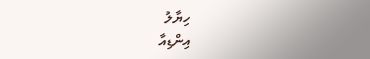ހިޔާލު
އިންޑިއާ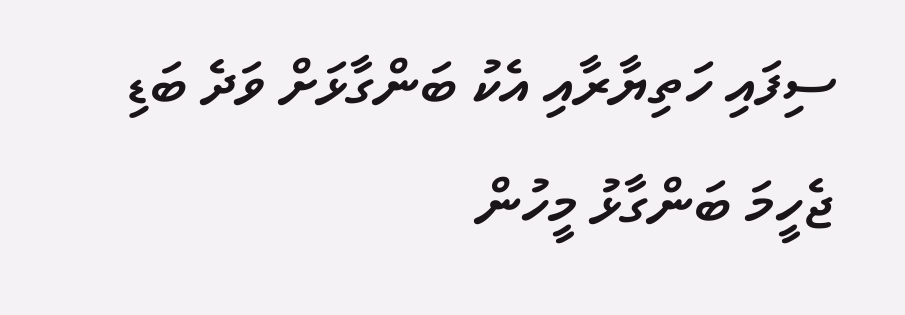ސިފައި ހަތިޔާރާއި އެކު ބަންގާޅަށް ވަދެ ބަޑި ޖެހީމަ ބަންގާޅު މީހުން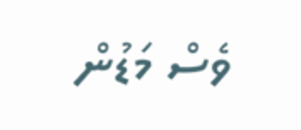ވެސް މަޑުން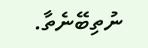ނުތިބޭނެތާ.